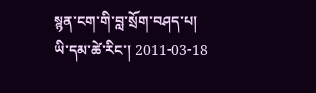སྙན་ངག་གི་བླ་སྲོག་བཤད་པ།
ཡི་དམ་ཚེ་རིང་། 2011-03-18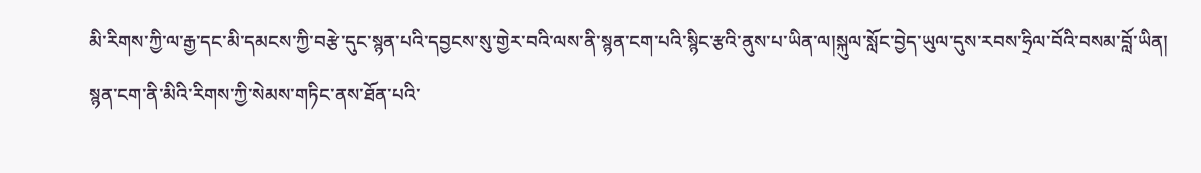མི་རིགས་ཀྱི་ལ་རྒྱ་དང་མི་དམངས་ཀྱི་བརྩེ་དུང་སྙན་པའི་དབྱངས་སུ་གྱེར་བའི་ལས་ནི་སྙན་ངག་པའི་སྙིང་རྩའི་ནུས་པ་ཡིན་ལ།སྐུལ་སློང་བྱེད་ཡུལ་དུས་རབས་ཧྲིལ་བོའི་བསམ་བློ་ཡིན།
སྙན་ངག་ནི་མིའི་རིགས་ཀྱི་སེམས་གཏིང་ནས་ཐོན་པའི་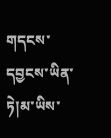གདངས་དབྱངས་ཡིན་ཏེ།མ་ཡིས་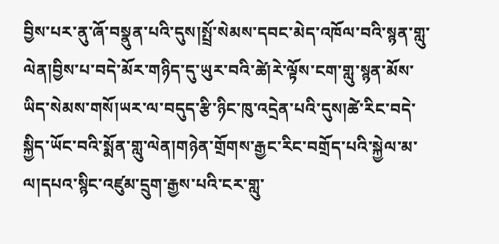བྱིས་པར་ནུ་ཞོ་བསྣུན་པའི་དུས།སྤྲོ་སེམས་དབང་མེད་འཁོལ་བའི་སྙན་གླུ་ལེན།བྱིས་པ་བདེ་མོར་གཉིད་དུ་ཡུར་བའི་ཚེ།རེ་ལྟོས་ངག་གླུ་སྙན་མོས་ཡིད་སེམས་གསོ།ཡར་ལ་བདུད་རྩི་ཉིང་ཁུ་འདྲེན་པའི་དུས།ཚེ་རིང་བདེ་སྐྱིད་ཡོང་བའི་སྨོན་གླུ་ལེན།གཉེན་གྲོགས་རྒྱང་རིང་བགྲོད་པའི་སྐྱེལ་མ་ལ།དཔའ་སྙིང་འཛུམ་དྲུག་རྒྱས་པའི་ངར་གླུ་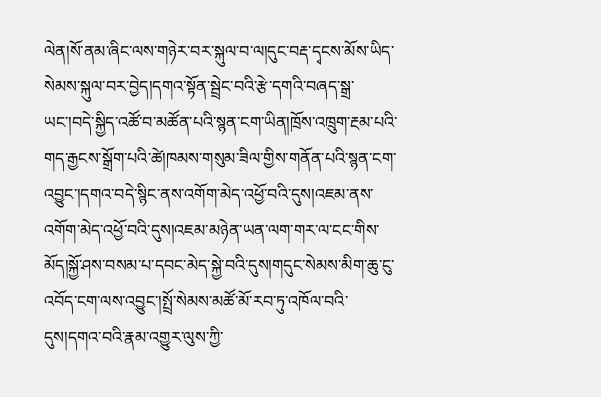ལེན།སོ་ནམ་ཞིང་ལས་གཉེར་བར་སྐུལ་བ་ལ།དུང་བརྡ་དྭངས་མོས་ཡིད་སེམས་སྐུལ་བར་བྱེད།དགའ་སྟོན་སྦྲེང་བའི་རྩེ་དགའི་བཞད་སྒྲ་ཡང་།བདེ་སྐྱིད་འཚོ་བ་མཚོན་པའི་སྙན་ངག་ཡིན།ཁྲོས་འཁྲུག་རྔམ་པའི་གད་རྒྱངས་སྒྲོག་པའི་ཚེ།ཁམས་གསུམ་ཟིལ་གྱིས་གནོན་པའི་སྙན་ངག་འབྱུང་།དགའ་བདེ་སྙིང་ནས་འགོག་མེད་འཕྱོ་བའི་དུས།འཇམ་ནས་འགོག་མེད་འཕྱོ་བའི་དུས།འཇམ་མཉེན་ཡན་ལག་གར་ལ་ངང་གིས་མོད།སྐྱོ་ཤས་བསམ་པ་དབང་མེད་སྐྱེ་བའི་དུས།གདུང་སེམས་མིག་ཆུ་ངུ་འབོད་ངག་ལས་འབྱུང་།སྤྲོ་སེམས་མཚོ་མོ་རབ་ཏུ་འཁོལ་བའི་དུས།དགའ་བའི་རྣམ་འགྱུར་ལུས་ཀྱི་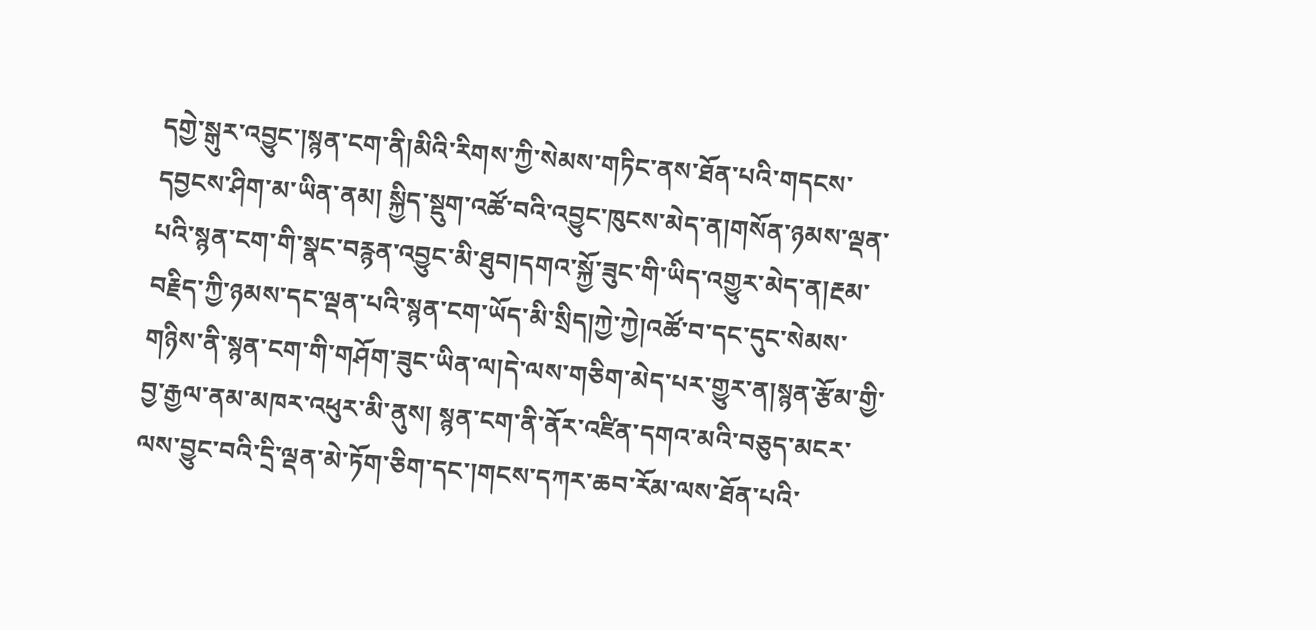དགྱེ་སྒུར་འབྱུང་།སྙན་ངག་ནི།མིའི་རིགས་ཀྱི་སེམས་གཏིང་ནས་ཐོན་པའི་གདངས་དབྱངས་ཤིག་མ་ཡིན་ནམ། སྐྱིད་སྡུག་འཚོ་བའི་འབྱུང་ཁུངས་མེད་ན།གསོན་ཉམས་ལྡན་པའི་སྙན་ངག་གི་སྣང་བརྙན་འབྱུང་མི་ཐུབ།དགའ་སྐྱོ་ཟུང་གི་ཡིད་འགྱུར་མེད་ན།རྔམ་བརྗིད་ཀྱི་ཉམས་དང་ལྡན་པའི་སྙན་ངག་ཡོད་མི་སྲིད།ཀྱེ་ཀྱེ།འཚོ་བ་དང་དུང་སེམས་གཉིས་ནི་སྙན་ངག་གི་གཤོག་ཟུང་ཡིན་ལ།དེ་ལས་གཅིག་མེད་པར་གྱུར་ན།སྙན་རྩོམ་གྱི་བྱ་རྒྱལ་ནམ་མཁར་འཕུར་མི་ནུས། སྙན་ངག་ནི་ནོར་འཛིན་དགའ་མའི་བཅུད་མངར་ལས་བྱུང་བའི་དྲི་ལྡན་མེ་ཏོག་ཅིག་དང་།གངས་དཀར་ཆབ་རོམ་ལས་ཐོན་པའི་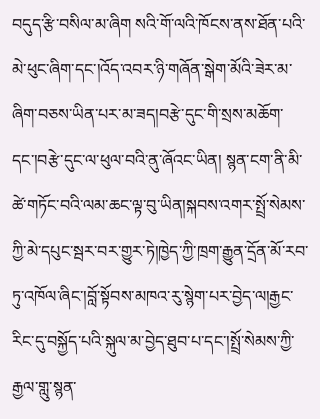བདུད་རྩི་བསིལ་མ་ཞིག སའི་གོ་ལའི་ཁོངས་ནས་ཐོན་པའི་མེ་ཕུང་ཞིག་དང་།འོད་འབར་ཉི་གཞོན་སྒེག་མོའི་ཟེར་མ་ཞིག་བཅས་ཡིན་པར་མ་ཟད།བརྩེ་དུང་གི་སྲས་མཆོག་དང་།བརྩེ་དུང་ལ་ཕུལ་བའི་ནུ་ཞོའང་ཡིན། སྙན་ངག་ནི་མི་ཚེ་གཏོང་བའི་ལམ་ཆང་ལྟ་བུ་ཡིན།སྐབས་འགར་སྤྲོ་སེམས་ཀྱི་མེ་དཔུང་སྦར་བར་གྱུར་ཏེ།ཁྱེད་ཀྱི་ཁྲག་རྒྱུན་དྲོན་མོ་རབ་ཏུ་འཁོལ་ཞིང་།བློ་སྟོབས་མཁའ་རུ་སྙེག་པར་བྱེད་ལ།རྒྱང་རིང་དུ་བསྐྱོད་པའི་སྐུལ་མ་བྱེད་ཐུབ་པ་དང་།སྤྲོ་སེམས་ཀྱི་རྒྱལ་གླུ་སྙན་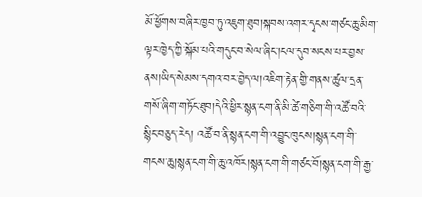མོ་ཕྱོགས་བཞིར་ཁྱབ་ཏུ་འཇུག་ཐུབ།སྐབས་འགར་དྭངས་གཙང་ཆུ་མིག་ལྟར་ཁྱེད་ཀྱི་སྐོམ་པའི་གདུང་བ་སེལ་ཞིང་།ངལ་དུབ་སངས་པར་བྱས་ནས།ཡིད་སེམས་དགའ་བར་བྱེད་ལ།འཇིག་རྟེན་གྱི་གནས་ཚུལ་དྲན་གསོ་ཞིག་གཏོང་ཐུབ།དེའི་ཕྱིར་སྙན་ངག་ནི་མི་ཚེ་གཅིག་གི་འཚོ་བའི་སྙིང་བཅུད་རེད། འཚོ་བ་ནི་སྙན་ངག་གི་འབྱུང་ཁུངས།སྙན་ངག་གི་གངས་ཆུ།སྙན་ངག་གི་ཆུ་འཁོར།སྙན་ངག་གི་གཙང་བོ།སྙན་ངག་གི་རྒྱ་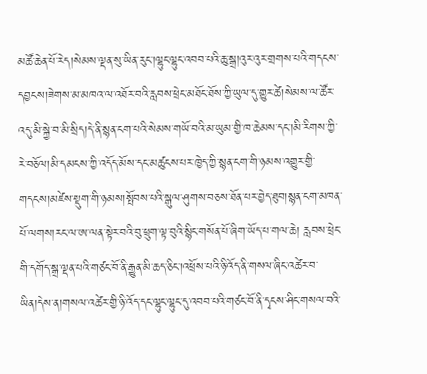མཚོ་ཆེན་པོ་རེད།སེམས་ལྡན་སུ་ཡིན་རུང་།ལྷུང་ལྷུང་འབབ་པའི་ཆུ་སྒྲ།འུར་འུར་གྲགས་པའི་གདངས་དབྱངས།ཟེགས་མ་མཁའ་ལ་འཐོར་བའི་རླབས་ཕྲེང་མཐོང་ཐོས་ཀྱི་ཡུལ་དུ་གྱུར་ཚེ།སེམས་ལ་ཚོར་འདུ་མི་སྐྱེ་བ་མི་སྲིད།དེ་ནི་སྙན་ངག་པའི་སེམས་གཡོ་བའི་མ་ཡུམ་གྱི་ཁ་ཆེམས་དང་།མི་རིགས་ཀྱི་རེ་བཅོལ།མི་དམངས་ཀྱི་འདོད་མོས་དང་མཚུངས་པར་ཁྱེད་ཀྱི་སྙན་ངག་གི་ཉམས་འགྱུར་གྱི་གདངས།མཛེས་སྡུག་གི་ཉམས།སྤོབས་པའི་སྒུལ་ཤུགས་བཅས་ཐོན་པར་བྱེད་ཐུབ།སྙན་ངག་མཁན་པོ་ལགས།རང་ལ་ཨ་ལན་སྟེར་བའི་བུ་ཕྲུག་ལྟ་བུའི་སྙིང་གསོན་པོ་ཞིག་ཡོད་པ་གལ་ཆེ། རླབས་ཕྲེང་གི་དགོད་སྒྲ་ལྡན་པའི་གཙང་བོ་ནི་རྒྱུན་མི་ཆད་ཅིང་།འཕྲོས་པའི་ཉི་འོད་ནི་གསལ་ཞིང་འཚེར་བ་ཡིན།དེས་ན།གསལ་འཚེར་གྱི་ཉི་འོད་དང་ལྷུང་ལྷུང་དུ་འབབ་པའི་གཙང་བོ་ནི་དྭངས་ཤིང་གསལ་བའི་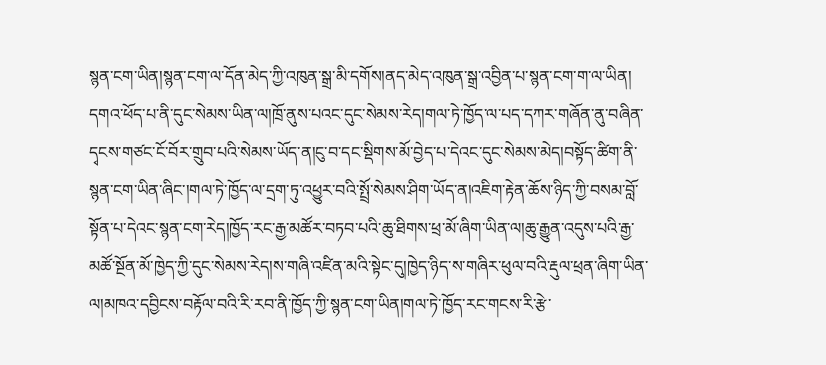སྙན་ངག་ཡིན།སྙན་ངག་ལ་དོན་མེད་ཀྱི་འཁུན་སྒྲ་མི་དགོས།ནད་མེད་འཁུན་སྒྲ་འབྱིན་པ་སྙན་ངག་ག་ལ་ཡིན། དགའ་ཕོད་པ་ནི་དུང་སེམས་ཡིན་ལ།ཁྲོ་ནུས་པའང་དུང་སེམས་རེད།གལ་ཏེ་ཁྱོད་ལ་པད་དཀར་གཞོན་ནུ་བཞིན་དྭངས་གཙང་ངོ་བོར་གྲུབ་པའི་སེམས་ཡོད་ན།ངུ་བ་དང་སྡིགས་མོ་བྱེད་པ་དེའང་དུང་སེམས་མེད།བསྟོད་ཚིག་ནི་སྙན་ངག་ཡིན་ཞིང་།གལ་ཏེ་ཁྱོད་ལ་དྲག་ཏུ་འཕྱུར་བའི་སྤྲོ་སེམས་ཤིག་ཡོད་ན།འཇིག་རྟེན་ཆོས་ཉིད་ཀྱི་བསམ་བློ་སྟོན་པ་དེའང་སྙན་ངག་རེད།ཁྱོད་རང་རྒྱ་མཚོར་བཏབ་པའི་ཆུ་ཐིགས་ཕྲ་མོ་ཞིག་ཡིན་ལ།ཆུ་རྒྱུན་འདུས་པའི་རྒྱ་མཚོ་སྔོན་མོ་ཁྱེད་ཀྱི་དུང་སེམས་རེད།ས་གཞི་འཛིན་མའི་སྟེང་དུ།ཁྱེད་ཉིད་ས་གཞིར་ཕུལ་བའི་རྡུལ་ཕྲན་ཞིག་ཡིན་ལ།མཁའ་དབྱིངས་བརྟོལ་བའི་རི་རབ་ནི་ཁྱོད་ཀྱི་སྙན་ངག་ཡིན།གལ་ཏེ་ཁྱོད་རང་གངས་རི་རྩེ་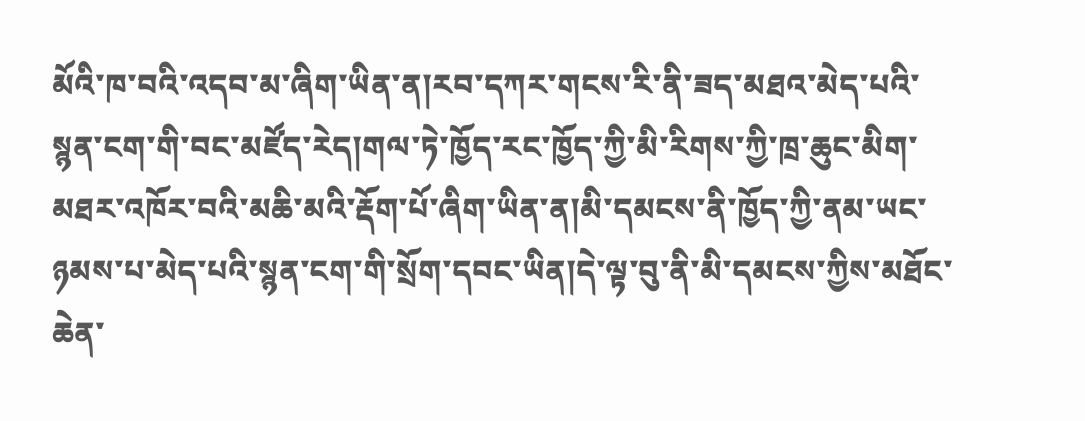མོའི་ཁ་བའི་འདབ་མ་ཞིག་ཡིན་ན།རབ་དཀར་གངས་རི་ནི་ཟད་མཐའ་མེད་པའི་སྙན་ངག་གི་བང་མཛོད་རེད།གལ་ཏེ་ཁྱོད་རང་ཁྱོད་ཀྱི་མི་རིགས་ཀྱི་ཁྲ་ཆུང་མིག་མཐར་འཁོར་བའི་མཆི་མའི་རྡོག་པོ་ཞིག་ཡིན་ན།མི་དམངས་ནི་ཁྱོད་ཀྱི་ནམ་ཡང་ཉམས་པ་མེད་པའི་སྙན་ངག་གི་སྲོག་དབང་ཡིན།དེ་ལྟ་བུ་ནི་མི་དམངས་ཀྱིས་མཐོང་ཆེན་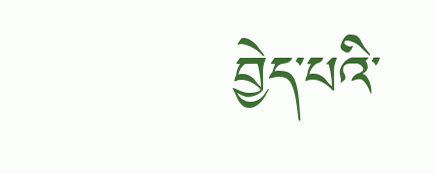བྱེད་པའི་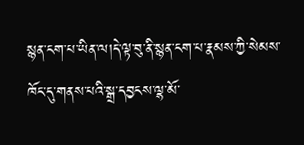སྙན་ངག་པ་ཡིན་ལ།དེ་ལྟ་བུ་ནི་སྙན་ངག་པ་རྣམས་ཀྱི་སེམས་ཁོང་དུ་གནས་པའི་སྒྲ་དབྱངས་ལྷ་མོ་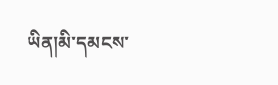ཡིན།མི་དམངས་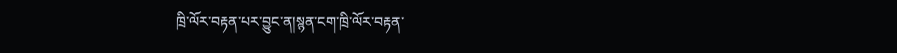ཁྲི་ལོར་བརྟན་པར་བྱུང་ན།སྙན་ངག་ཁྲི་ལོར་བརྟན་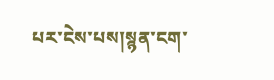པར་ངེས་པས།སྙན་ངག་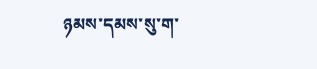ཉམས་དམས་སུ་ག་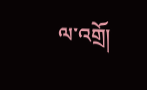ལ་འགྲོ།